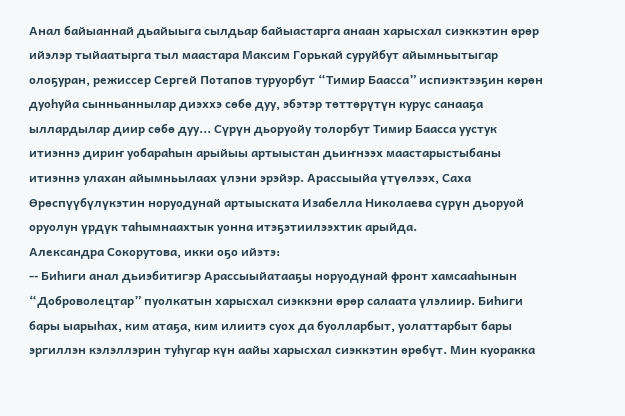Анал байыаннай дьайыыга сылдьар байыастарга анаан харысхал сиэккэтин өрөр ийэлэр тыйаатырга тыл маастара Максим Горькай суруйбут айымньытыгар олоҕуран, режиссер Сергей Потапов туруорбут “Тимир Баасса” испиэктээҕин көрөн дуоһуйа сынньаннылар диэххэ сөбө дуу, эбэтэр төттөрүтүн курус санааҕа ыллардылар диир сөбө дуу... Сүрүн дьоруойу толорбут Тимир Баасса уустук итиэннэ дириҥ уобараһын арыйыы артыыстан дьиҥнээх маастарыстыбаны итиэннэ улахан айымньылаах үлэни эрэйэр. Арассыыйа үтүөлээх, Саха Өрөспүүбүлүкэтин норуодунай артыыската Изабелла Николаева сүрүн дьоруой оруолун үрдүк таһымнаахтык уонна итэҕэтиилээхтик арыйда.
Александра Сокорутова, икки оҕо ийэтэ:
-⁃ Биһиги анал дьиэбитигэр Арассыыйатааҕы норуодунай фронт хамсааһынын “Доброволецтар” пуолкатын харысхал сиэккэни өрөр салаата үлэлиир. Биһиги бары ыарыһах, ким атаҕа, ким илиитэ суох да буолларбыт, уолаттарбыт бары эргиллэн кэлэллэрин туһугар күн аайы харысхал сиэккэтин өрөбүт. Мин куоракка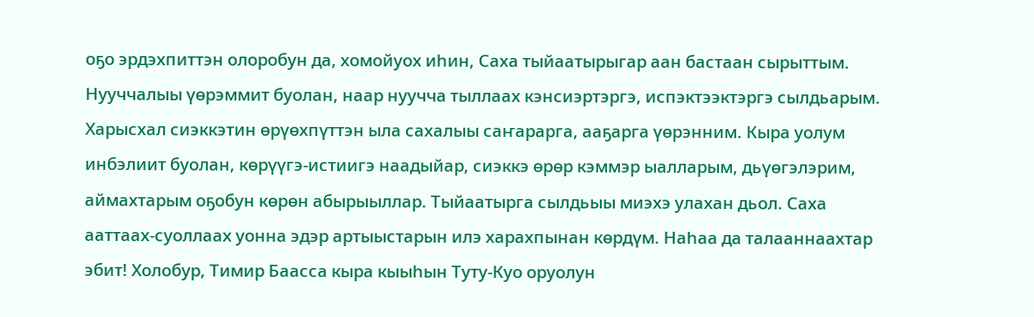оҕо эрдэхпиттэн олоробун да, хомойуох иһин, Саха тыйаатырыгар аан бастаан сырыттым. Нууччалыы үөрэммит буолан, наар нуучча тыллаах кэнсиэртэргэ, испэктээктэргэ сылдьарым. Харысхал сиэккэтин өрүөхпүттэн ыла сахалыы саҥарарга, ааҕарга үөрэнним. Кыра уолум инбэлиит буолан, көрүүгэ-истиигэ наадыйар, сиэккэ өрөр кэммэр ыалларым, дьүөгэлэрим, аймахтарым оҕобун көрөн абырыыллар. Тыйаатырга сылдьыы миэхэ улахан дьол. Саха ааттаах-суоллаах уонна эдэр артыыстарын илэ харахпынан көрдүм. Наһаа да талааннаахтар эбит! Холобур, Тимир Баасса кыра кыыһын Туту-Куо оруолун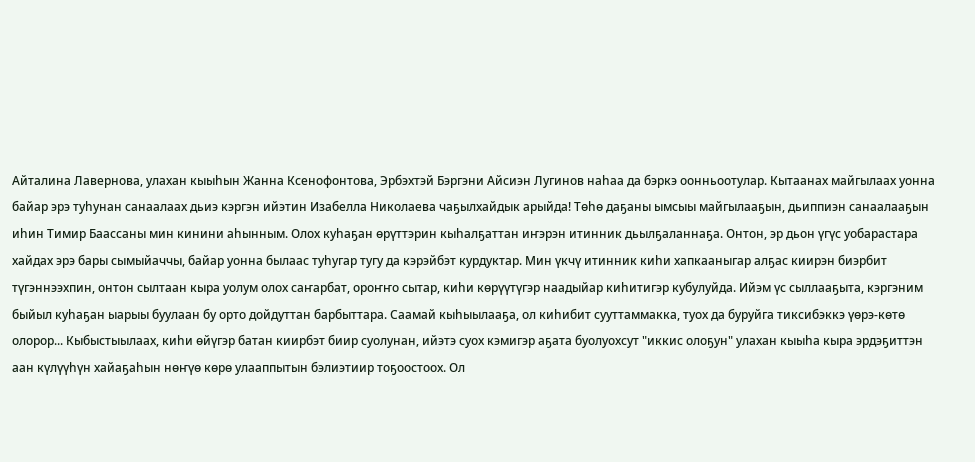Айталина Лавернова, улахан кыыһын Жанна Ксенофонтова, Эрбэхтэй Бэргэни Айсиэн Лугинов наһаа да бэркэ оонньоотулар. Кытаанах майгылаах уонна байар эрэ туһунан санаалаах дьиэ кэргэн ийэтин Изабелла Николаева чаҕылхайдык арыйда! Төһө даҕаны ымсыы майгылааҕын, дьиппиэн санаалааҕын иһин Тимир Баассаны мин кинини аһынным. Олох куһаҕан өрүттэрин кыһалҕаттан иҥэрэн итинник дьылҕаланнаҕа. Онтон, эр дьон үгүс уобарастара хайдах эрэ бары сымыйаччы, байар уонна былаас туһугар тугу да кэрэйбэт курдуктар. Мин үкчү итинник киһи хапкааныгар алҕас киирэн биэрбит түгэннээхпин, онтон сылтаан кыра уолум олох саҥарбат, ороҥҥо сытар, киһи көрүүтүгэр наадыйар киһитигэр кубулуйда. Ийэм үс сыллааҕыта, кэргэним быйыл куһаҕан ыарыы буулаан бу орто дойдуттан барбыттара. Саамай кыһыылааҕа, ол киһибит сууттаммакка, туох да буруйга тиксибэккэ үөрэ-көтө олорор... Кыбыстыылаах, киһи өйүгэр батан киирбэт биир суолунан, ийэтэ суох кэмигэр аҕата буолуохсут "иккис олоҕун" улахан кыыһа кыра эрдэҕиттэн аан күлүүһүн хайаҕаһын нөҥүө көрө улааппытын бэлиэтиир тоҕоостоох. Ол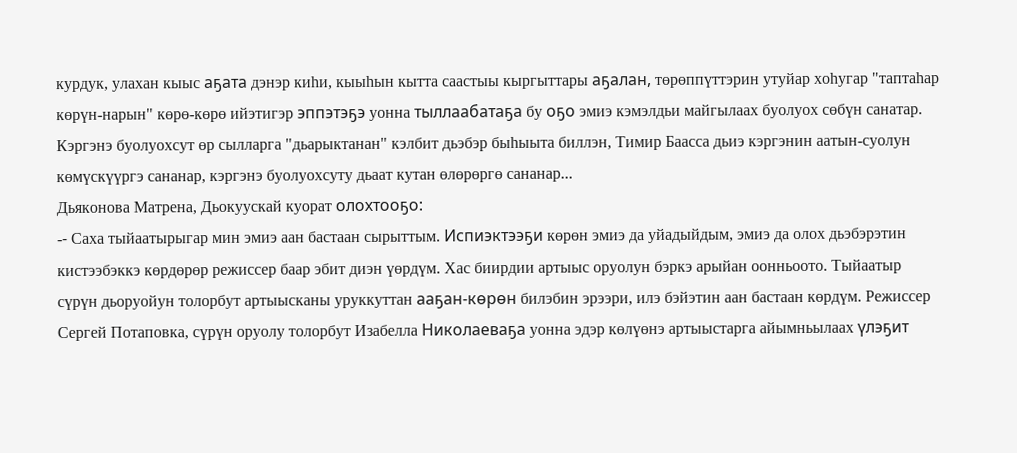курдук, улахан кыыс аҕата дэнэр киһи, кыыһын кытта саастыы кыргыттары аҕалан, төрөппүттэрин утуйар хоһугар "таптаһар көрүн-нарын" көрө-көрө ийэтигэр эппэтэҕэ уонна тыллаабатаҕа бу оҕо эмиэ кэмэлдьи майгылаах буолуох сөбүн санатар. Кэргэнэ буолуохсут өр сылларга "дьарыктанан" кэлбит дьэбэр быһыыта биллэн, Тимир Баасса дьиэ кэргэнин аатын-суолун көмүскүүргэ сананар, кэргэнэ буолуохсуту дьаат кутан өлөрөргө сананар...
Дьяконова Матрена, Дьокуускай куорат олохтооҕо:
-⁃ Саха тыйаатырыгар мин эмиэ аан бастаан сырыттым. Испиэктээҕи көрөн эмиэ да уйадыйдым, эмиэ да олох дьэбэрэтин кистээбэккэ көрдөрөр режиссер баар эбит диэн үөрдүм. Хас биирдии артыыс оруолун бэркэ арыйан оонньоото. Тыйаатыр сүрүн дьоруойун толорбут артыысканы уруккуттан ааҕан-көрөн билэбин эрээри, илэ бэйэтин аан бастаан көрдүм. Режиссер Сергей Потаповка, сүрүн оруолу толорбут Изабелла Николаеваҕа уонна эдэр көлүөнэ артыыстарга айымньылаах үлэҕит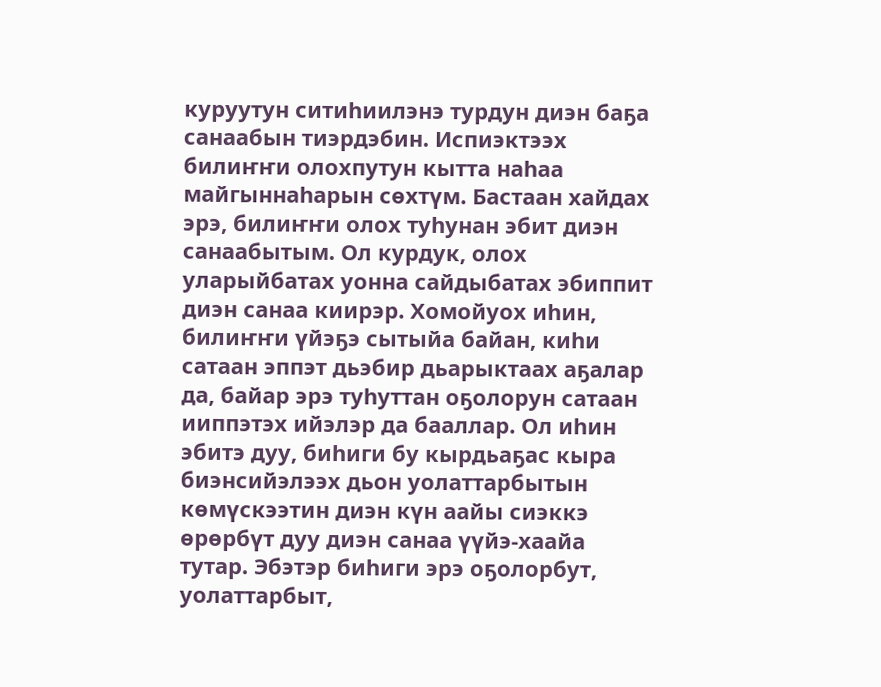куруутун ситиһиилэнэ турдун диэн баҕа санаабын тиэрдэбин. Испиэктээх билиҥҥи олохпутун кытта наһаа майгыннаһарын сөхтүм. Бастаан хайдах эрэ, билиҥҥи олох туһунан эбит диэн санаабытым. Ол курдук, олох уларыйбатах уонна сайдыбатах эбиппит диэн санаа киирэр. Хомойуох иһин, билиҥҥи үйэҕэ сытыйа байан, киһи сатаан эппэт дьэбир дьарыктаах аҕалар да, байар эрэ туһуттан оҕолорун сатаан ииппэтэх ийэлэр да бааллар. Ол иһин эбитэ дуу, биһиги бу кырдьаҕас кыра биэнсийэлээх дьон уолаттарбытын көмүскээтин диэн күн аайы сиэккэ өрөрбүт дуу диэн санаа үүйэ-хаайа тутар. Эбэтэр биһиги эрэ оҕолорбут, уолаттарбыт,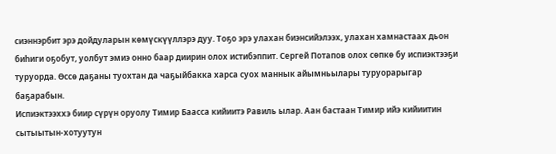сиэннэрбит эрэ дойдуларын көмүскүүллэрэ дуу. Тоҕо эрэ улахан биэнсийэлээх, улахан хамнастаах дьон биһиги оҕобут, уолбут эмиэ онно баар диирин олох истибэппит. Сергей Потапов олох сөпкө бу испиэктээҕи туруорда. Өссө даҕаны туохтан да чаҕыйбакка харса суох маннык айымньылары туруорарыгар баҕарабын.
Испиэктээххэ биир сүрүн оруолу Тимир Баасса кийиитэ Равиль ылар. Аан бастаан Тимир ийэ кийиитин сытыытын-хотуутун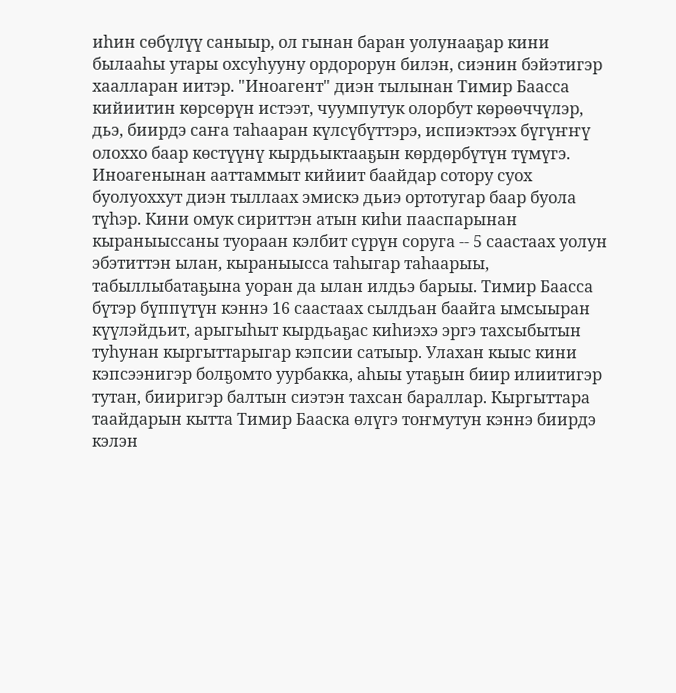иһин сөбүлүү саныыр, ол гынан баран уолунааҕар кини былааһы утары охсуһууну ордорорун билэн, сиэнин бэйэтигэр хаалларан иитэр. "Иноагент" диэн тылынан Тимир Баасса кийиитин көрсөрүн истээт, чуумпутук олорбут көрөөччүлэр, дьэ, биирдэ саҥа таһааран күлсүбүттэрэ, испиэктээх бүгүҥҥү олоххо баар көстүүнү кырдьыктааҕын көрдөрбүтүн түмүгэ. Иноагенынан ааттаммыт кийиит баайдар сотору суох буолуоххут диэн тыллаах эмискэ дьиэ ортотугар баар буола түһэр. Кини омук сириттэн атын киһи пааспарынан кыраныыссаны туораан кэлбит сүрүн соруга -- 5 саастаах уолун эбэтиттэн ылан, кыраныысса таһыгар таһаарыы, табыллыбатаҕына уоран да ылан илдьэ барыы. Тимир Баасса бүтэр бүппүтүн кэннэ 16 саастаах сылдьан баайга ымсыыран күүлэйдьит, арыгыһыт кырдьаҕас киһиэхэ эргэ тахсыбытын туһунан кыргыттарыгар кэпсии сатыыр. Улахан кыыс кини кэпсээнигэр болҕомто уурбакка, аһыы утаҕын биир илиитигэр тутан, бииригэр балтын сиэтэн тахсан бараллар. Кыргыттара таайдарын кытта Тимир Бааска өлүгэ тоҥмутун кэннэ биирдэ кэлэн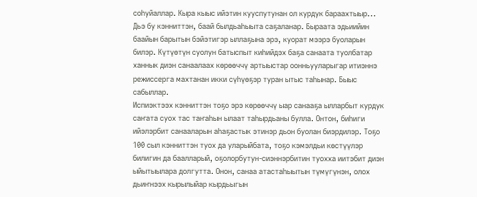соһуйаллар. Кыра кыыс ийэтин кууспутунан ол курдук бараахтыыр... Дьэ бу кэнниттэн, баай былдьаһыыта саҕаланар. Быраата эдьиийин баайын барытын бэйэтигэр ыллаҕына эрэ, куорат мээрэ буоларын билэр. Күтүөтүн суолун батыспыт киһийдэх баҕа санаата туолбатар ханнык диэн санаалаах көрөөччү артыыстар оонньууларыгар итиэннэ режиссерга махтанан икки сүһүөҕэр туран ытыс таһынар. Быыс сабыллар.
Испиэктээх кэнниттэн тоҕо эрэ көрөөччү ыар санааҕа ылларбыт курдук саҥата суох тас таҥаһын ылаат таһырдьаны булла. Онтон, биһиги ийэлэрбит санааларын аһаҕастык этинэр дьон буолан биэрдилэр. Тоҕо 100 сыл кэнниттэн туох да уларыйбата, тоҕо кэмэлдьи көстүүлэр билигин да баалларый, оҕолорбутун-сиэннэрбитин туохха иитэбит диэн ыйытыылара долгутта. Онон, санаа атастаһыытын түмүгүнэн, олох дьиҥнээх кырылыйар кырдьыгын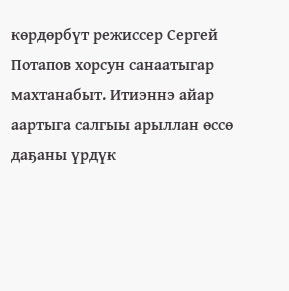көрдөрбүт режиссер Сергей Потапов хорсун санаатыгар махтанабыт. Итиэннэ айар аартыга салгыы арыллан өссө даҕаны үрдүк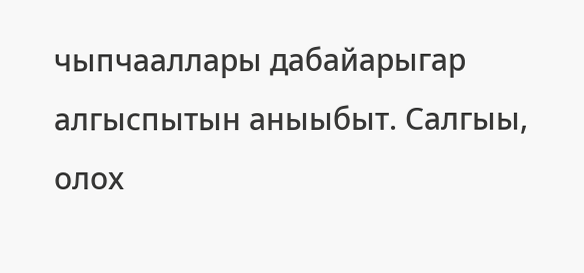чыпчааллары дабайарыгар алгыспытын аныыбыт. Салгыы, олох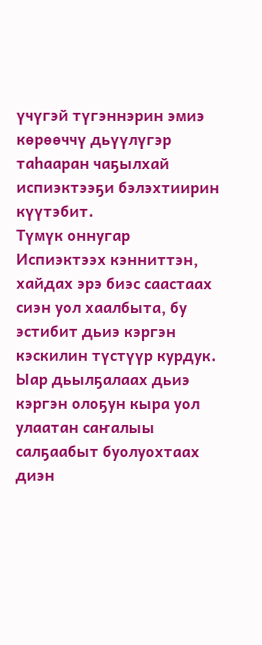үчүгэй түгэннэрин эмиэ көрөөччү дьүүлүгэр таһааран чаҕылхай испиэктээҕи бэлэхтиирин күүтэбит.
Түмүк оннугар
Испиэктээх кэнниттэн, хайдах эрэ биэс саастаах сиэн уол хаалбыта, бу эстибит дьиэ кэргэн кэскилин түстүүр курдук. Ыар дьылҕалаах дьиэ кэргэн олоҕун кыра уол улаатан саҥалыы салҕаабыт буолуохтаах диэн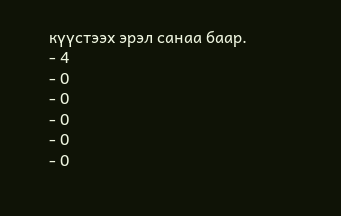күүстээх эрэл санаа баар.
- 4
- 0
- 0
- 0
- 0
- 0